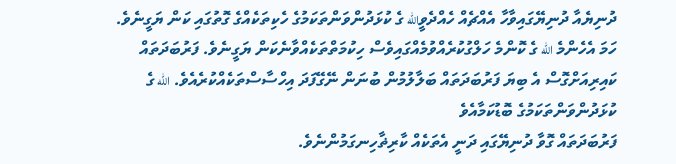ދުނިޔެއާ ދުނިޔޭގައިވާހާ އެއްޗެއް ހެއްދެވީالله ގެ ކުޅަދުންވަންތަކަމުގެ ހެކިތަކެއްގެ ގޮތުގައި ކަން ޔަގީނެވެ. ހަމަ އެހެންމެ الله ގެ ކޮންމެ ހަލްގުކުރެއްވުމެއްގައިވެސް ހިކުމަތްތަކެއްވާނެކަން ޔަގީނެވެ. ފަރުބަދަތައް ކައިރިއަށްގޮސް އެ ބިޔަ ފަރުބަދަތައް ބަލާލުމުން ބުނަން ނޭގޭފަދަ އިހްސާސްތަކެއްކުރެއެވެ. الله ގެ ކުޅަދުންވަންތަކަމުގެ ބޮޑުކަމާއެވެ
ފަރުބަދަތައް ގޮވާ ދުނިޔޭގައި ދަނީ އެތަކެއް ކާރިޡާހިނގަމުންނެވެ.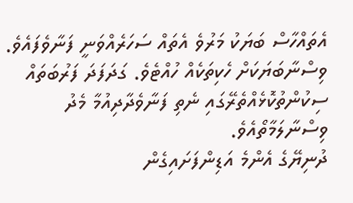އެތައްހާސް ބަޔަކު މަރުވެ އެތައް ސަހަރެއްވަނީ ފަނާވެފައެވެ. ވިސްނާބަޔަކަށް ހެކިތަކެއް ހުއްޓެވެ. ގަދަފަދަ ފަރުބަތައް ސިކުންތުކޮޅެއްތެރޭގައި ނެތި ފަނާވެދާދިއުމާ މެދު ވިސްނާލަމާތޯއެވެ.
ދުނިޔޭގެ އެންމެ އަޑިންފަށައިގެން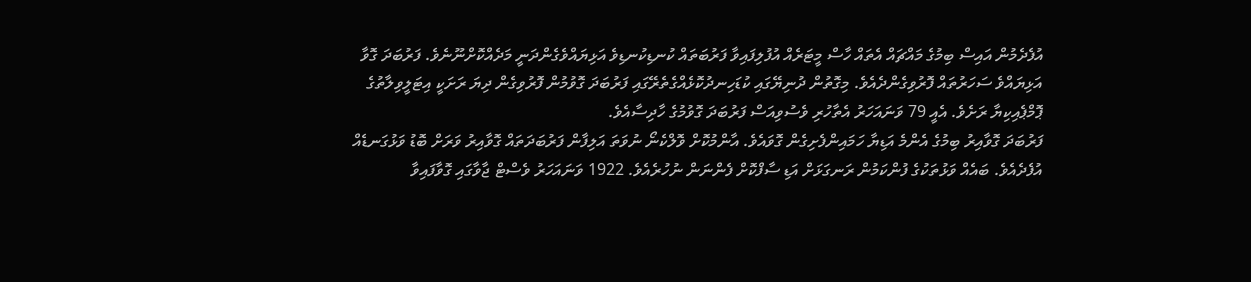އުފެދެމުން އައިސް ބިމުގެ މައްޗައް އެތައް ހާސް މީޓަރެއް އުފުލިފައިވާ ފަރުބަތައް ކުނޑިކުނޑިވެ އަޅިޔައްވެގެންދަނީ މަދެއްކޮށްނޫނެވެ. ފަރުބަދަ ގޮވާ އަޅިޔައްވެ ސަހަރުތައް ފޮރުވިގެންދެއެވެ. މިގޮތުން ދުނިޔޭގައި ކުޑަހިނދުކޮޅެއްގެތެރޭގައި ފަރުބަދަ ގޮވުމުން ފޮރުވިގެން ދިޔަ ރަށަކީ އިޓަލީވިލާތުގެ ޕޮމްޕެއިކިޔާ ރަށެވެ. އެއީ 79 ވަނައަހަރު އެތާހުރި ވެސުވިއަސް ފަރުބަދަ ގޮވުމުގެ ހާދިސާއެވެ.
ފަރުބަދަ ގޮވާއިރު ބިމުގެ އެންމެ އަޑިޔާ ހަމައިންފެށިގެން ގޮވައެވެ. އާންމުކޮށް ވޮލްކެނޯ ނުވަތަ އަލިފާން ފަރުބަދަތައް ގޮވާއިރު ވަރަށް ބޮޑު ވަޅުގަނޑެއް އުފެދެއެވެ. ބައެއް ވަޅުތަކުގެ ފުންކަމުން ރަނގަޅަށް އަޑި ސާފްކޮށް ފެންނަން ނުހުރެއެވެ. 1922 ވަނައަހަރު ވެސްޓް ޖާވާގައި ގޮވާފައިވާ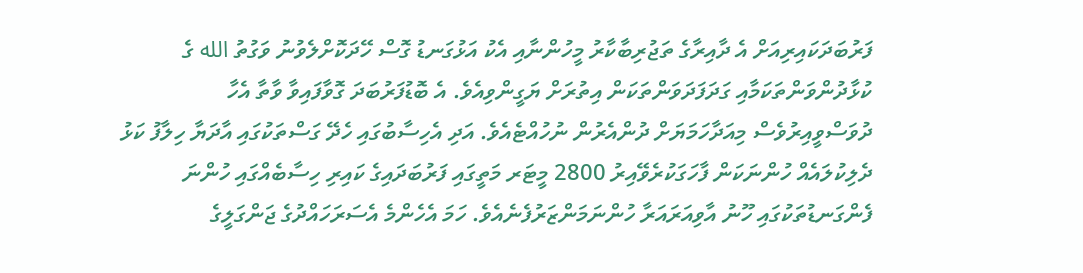ފަރުބަދަކައިރިއަށް އެ ދާއިރާގެ ތަޖުރިބާކާރު މީހުންނާއި އެކު އަޅުގަނޑު ގޮސް ހޭދަކޮށްލެވުނު ވަގުތު الله ގެ ކުޅާދުންވަންތަކަމާއި ގަދަފަދަވަންތަކަން އިތުރަށް ޔަގީންވިއެވެ. އެ ބޮޑުފަރުބަދަ ގޮވާފައިވާ ވާތާ އެހާ ދުވަސްވީއިރުވެސް މިއަދާހަމަޔަށް ދުންއެރުން ނުހުއްޓެއެވެ. އަދި އެހިސާބުގައި ހެދޭ ގަސްތަކުގައި އާދަޔާ ހިލާފު ކަޅު ދެލިކުލައެއް ހުންނަކަން ފާހަގަކުރެވޭއިރު 2800 މީޓަރ މަތީގައި ފަރުބަދައިގެ ކައިރި ހިސާބެއްގައި ހުންނަ ފެންގަނޑުތަކުގައި ހޫނު އާވިއަރައަރާ ހުންނަމަންޒަރުފެނެއެވެ. ހަމަ އެހެންމެ އެސަރަހައްދުގެ ޖަންގަލީގެ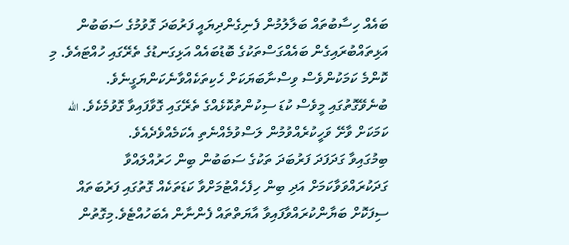ބައެއް ހިސާބުތައް ބަލާލުމުން ފެނިގެންދިޔައީ ފަރުބަދަ ގޮވުމުގެ ސަބަބުން އަޅިތައްބުރައިގެން ބައެއްގަސްތަކުގެ ބޮޑުބައެއް އަޅިގަނޑުގެ ތެރޭގައި ހުއްޓައެވެ. މި ކޮންމެ ކަމަކުންވެސް ވިސްނާބަޔަކަށް ހެކިތަކެއްވާނެކަންޔަގީނެވެ. ބުނެވޭގޮތުގައި މީވެސް ކުޑަ ސިކުންތުކޮޅެއްގެ ތެރޭގައި ގޮވާފައިވާ ގޮވުމެކެވެ. الله ކަމަކަށް ވާށޭ ވަހީކުރެއްވުމުން ލަސްވުމެއްނެތި އެކަމެއްވެދެއެވެ.
ބިމުގައިވާ ގަދަފަދަ ފަރުބަދަ ތަކުގެ ސަބަބުން ބިން ހަރުއްލައްވާ ގަދަކުރައްވަވާކަމަށް އަދި ބިން ހިފެހެއްޓުމަށްވާ ކަޑަތަކެއް ގޮތުގައި ފަރުބަތައް ސިފަކޮށް ބަޔާންކުރައްވާފައިވާ އާޔަތްތައް ފެންނާން އެބަހުއްޓެވެ.މިގޮތުން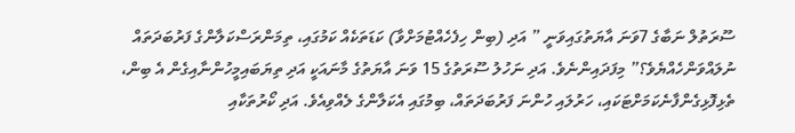ސޫރަތުލް ނަބާގެ 7ވަނަ އާޔަތުގައިވަނީ ” އަދި (ބިން ހިފެހެއްޓުމަށްވާ) ކަޑަތަކެއް ކަމުގައި، ތިމަންރަސްކަލާންގެ ފަރުބަދަތައް ނުލައްވަންހެއްޔެވެ؟” މިފަދައިންނެވެ. އަދި ނަހުލު ސޫރަތުގެ 15 ވަނަ އާޔަތުގެ މާނައަކީ އަދި ތިޔަބައިމީހުންނާއިގެން އެ ބިން، ތެޅިފޮޅިގެންފާނެކަމަށްޓަކައި، ހަރުލައި ހުންނަ ފަރުބަދަތައް، ބިމުގައި އެކަލާންގެ ލެއްވިއެވެ. އަދި ކޯރުތަކާއި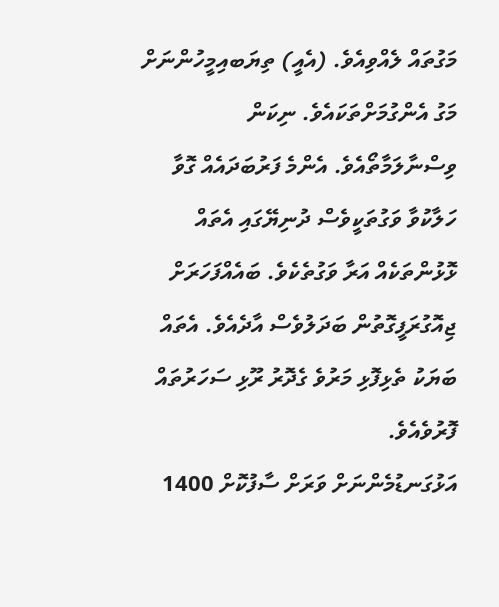މަގުތައް ލެއްވިއެވެ. (އެއީ) ތިޔަބއިމީހުންނަށް މަގު އެންގުމަށްތަކައެވެ. ނިކަން ވިސްނާލަމާތޯއެވެ. އެންމެ ފަރުބަދައެއް ގޮވާ ހަލާކުވާ ވަގުތަކީވެސް ދުނިޔޭގައި އެތައް ޅޮޅުންތަކެއް އަރާ ވަގުތެކެވެ. ބައެއްފަހަރަށް ޖިއޮގުރަފީގޮތުން ބަދަލުވެސް އާދެއެވެ. އެތައް ބަޔަކު ތެޅިފޮޅި މަރުވެ ގެދޮރު ރޫޅި ސަހަރުތައް ފޮރުވެއެވެ.
އަޅުގަނޑުމެންނަށް ވަރަށް ސާފުކޮށް 1400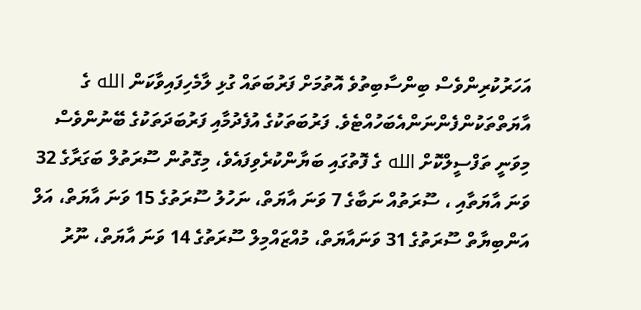އަހަރުކުރިންވެސް ބިންސާބިތުވެ އޮތުމަށް ފަރުބަތައް ގުޅި ލާމެހިފައިވާކަން الله ގެ އާޔަތްތަކުންފެންނަންއެބަހުއްޓެވެ. ފަރުބަތަކުގެ އުފެދުމާއި ފަރުބަދަތަކުގެ ބޭނުންވެސް މިވަނީ ތަފްސީލްކޮށް الله ގެ ފޮތުގައި ބަޔާންކުރެވިފައެވެ، މިގޮތުން ސޫރަތުލް ބަގަރާގެ 32 ވަނަ އާޔަތާއި ، ސޫރަތުއް ނަބާގެ 7 ވަނަ އާޔަތް، ނަހުލު ސޫރަތުގެ 15 ވަނަ އާޔަތް، އަލް އަންބިޔާތް ސޫރަތުގެ 31 ވަނައާޔަތް، މުއްޒައްމިލް ސޫރަތުގެ 14 ވަނަ އާޔަތް، ނޫރު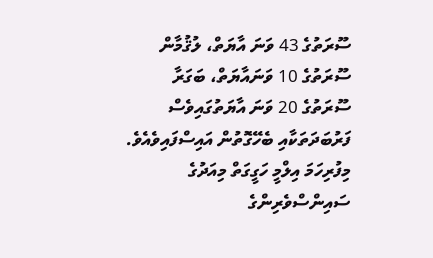ސޫރަތުގެ 43 ވަނަ އާޔަތް، ލުޤުމާން ސޫރަތުގެ 10 ވަނައާޔަތް، ބަގަރާ ސޫރަތުގެ 20 ވަނަ އާޔަތުގައިވެސް ފަރުބަދަތަކާއި ބެހޭގޮތުން އައިސްފައިވެއެވެ. މިފުރިހަމަ އިލްމީ ހަގީގަތް މިއަދުގެ ސައިންސްވެރިންގެ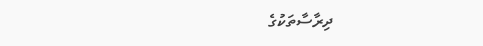ދިރާސާތަކުގެ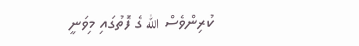ކުރިންވެސް الله ގެ ފޮތުގައި މިވަނީ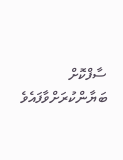ސާފްކޮށް ބަޔާންކުރަށްވާފައެވެ